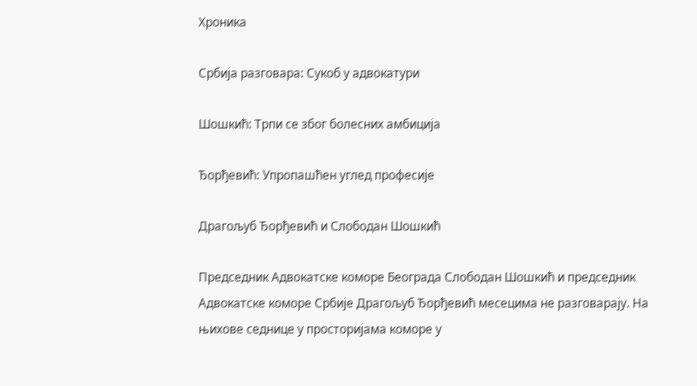Хроника

Србија разговара: Сукоб у адвокатури

Шошкић: Трпи се због болесних амбиција

Ђорђевић: Упропашћен углед професије

Драгољуб Ђорђевић и Слободан Шошкић

Председник Адвокатске коморе Београда Слободан Шошкић и председник Адвокатске коморе Србије Драгољуб Ђорђевић месецима не разговарају. На њихове седнице у просторијама коморе у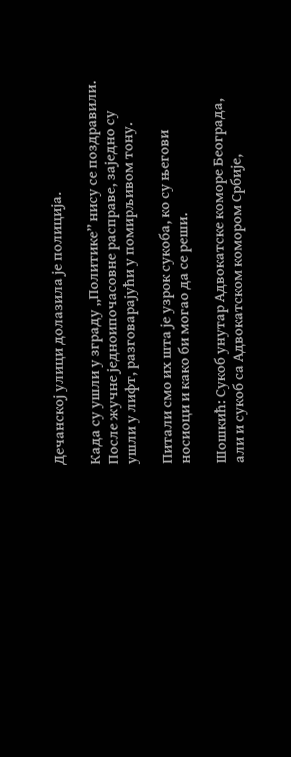Дечанској улици долазила је полиција.

Када су ушли у зграду „Политике” нису се поздравили. После жучне једноипочасовне расправе, заједно су ушли у лифт, разговарајући у помирљивом тону.

Питали смо их шта је узрок сукоба, ко су његови носиоци и како би могао да се реши.

Шошкић: Сукоб унутар Адвокатске коморе Београда, али и сукоб са Адвокатском комором Србије,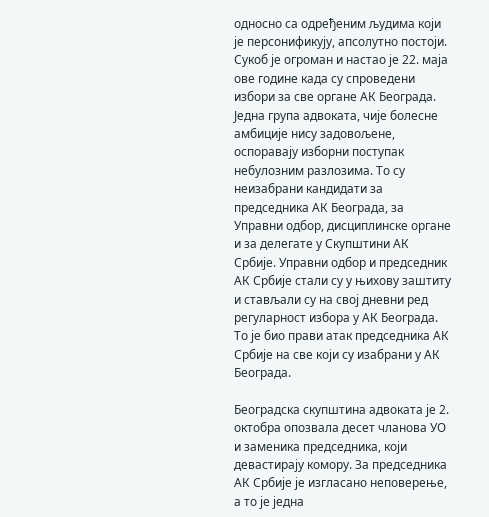односно са одређеним људима који је персонификују, апсолутно постоји. Сукоб је огроман и настао је 22. маја ове године када су спроведени избори за све органе АК Београда. Једна група адвоката, чије болесне амбиције нису задовољене, оспоравају изборни поступак небулозним разлозима. То су неизабрани кандидати за председника АК Београда, за Управни одбор, дисциплинске органе и за делегате у Скупштини АК Србије. Управни одбор и председник АК Србије стали су у њихову заштиту и стављали су на свој дневни ред регуларност избора у АК Београда. То је био прави атак председника АК Србије на све који су изабрани у АК Београда.

Београдска скупштина адвоката је 2. октобра опозвала десет чланова УО и заменика председника, који девастирају комору. За председника АК Србије је изгласано неповерење, а то је једна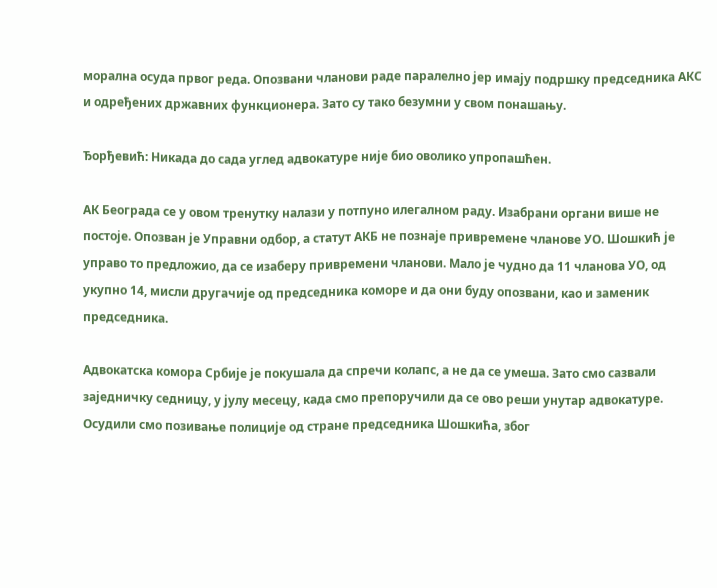морална осуда првог реда. Опозвани чланови раде паралелно јер имају подршку председника АКС и одређених државних функционера. Зато су тако безумни у свом понашању.

Ђорђевић: Никада до сада углед адвокатуре није био оволико упропашћен.

АК Београда се у овом тренутку налази у потпуно илегалном раду. Изабрани органи више не постоје. Опозван је Управни одбор, а статут АКБ не познаје привремене чланове УО. Шошкић је управо то предложио, да се изаберу привремени чланови. Мало је чудно да 11 чланова УО, од укупно 14, мисли другачије од председника коморе и да они буду опозвани, као и заменик председника.

Адвокатска комора Србије је покушала да спречи колапс, а не да се умеша. Зато смо сазвали заједничку седницу, у јулу месецу, када смо препоручили да се ово реши унутар адвокатуре. Осудили смо позивање полиције од стране председника Шошкића, због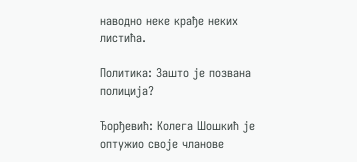наводно неке крађе неких листића.

Политика: Зашто је позвана полиција?

Ђорђевић: Колега Шошкић је оптужио своје чланове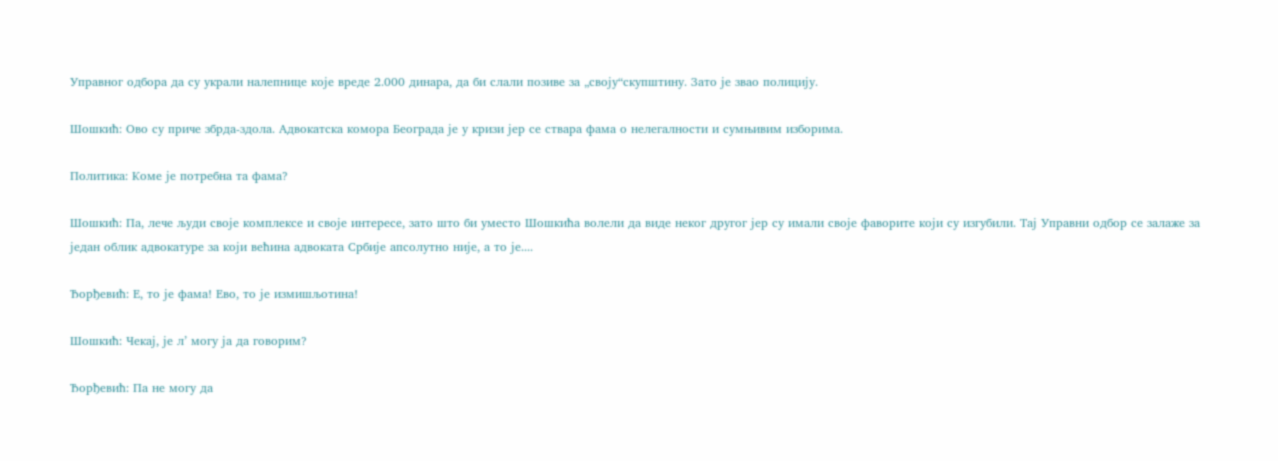Управног одбора да су украли налепнице које вреде 2.000 динара, да би слали позиве за „своју“скупштину. Зато је звао полицију.

Шошкић: Ово су приче збрда-здола. Адвокатска комора Београда је у кризи јер се ствара фама о нелегалности и сумњивим изборима.

Политика: Коме је потребна та фама?

Шошкић: Па, лече људи своје комплексе и своје интересе, зато што би уместо Шошкића волели да виде неког другог јер су имали своје фаворите који су изгубили. Тај Управни одбор се залаже за један облик адвокатуре за који већина адвоката Србије апсолутно није, а то је....

Ђорђевић: Е, то је фама! Ево, то је измишљотина!

Шошкић: Чекај, је л’ могу ја да говорим?

Ђорђевић: Па не могу да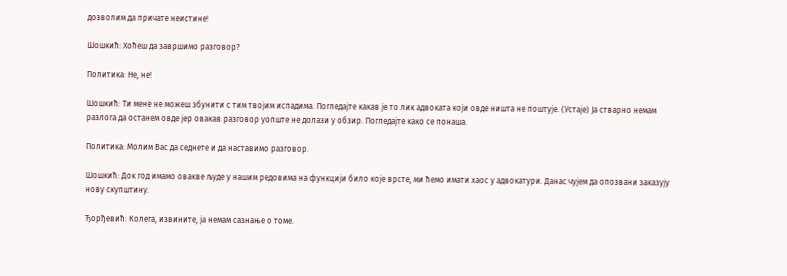дозволим да причате неистине!

Шошкић: Хоћеш да завршимо разговор?

Политика: Не, не!

Шошкић: Ти мене не можеш збунити с тим твојим испадима. Погледајте какав је то лик адвоката који овде ништа не поштује. (Устаје) Ја стварно немам разлога да останем овде јер овакав разговор уопште не долази у обзир. Погледајте како се понаша.

Политика: Молим Вас да седнете и да наставимо разговор.

Шошкић: Док год имамо овакве људе у нашим редовима на функцији било које врсте, ми ћемо имати хаос у адвокатури. Данас чујем да опозвани заказују нову скупштину.

Ђорђевић: Колега, извините, ја немам сазнање о томе.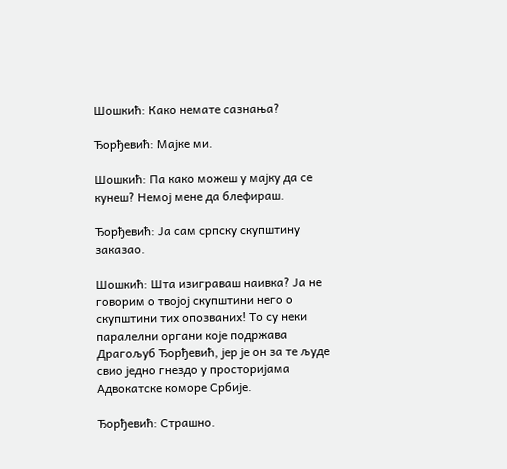Шошкић: Како немате сазнања?

Ђорђевић: Мајке ми.

Шошкић: Па како можеш у мајку да се кунеш? Немој мене да блефираш.

Ђорђевић: Ја сам српску скупштину заказао.

Шошкић: Шта изиграваш наивка? Ја не говорим о твојој скупштини него о скупштини тих опозваних! То су неки паралелни органи које подржава Драгољуб Ђорђевић, јер је он за те људе свио једно гнездо у просторијама Адвокатске коморе Србије.

Ђорђевић: Страшно.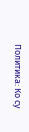Политика: Ко су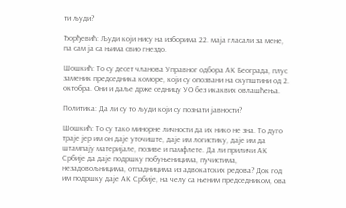ти људи?

Ђорђевић: Људи који нису на изборима 22. маја гласали за мене, па сам ја са њима свио гнездо.

Шошкић: То су десет чланова Управног одбора АК Београда, плус заменик председника коморе, који су опозвани на скупштини од 2. октобра. Они и даље држе седницу УО без икаквих овлашћења.

Политика: Да ли су то људи који су познати јавности?

Шошкић: То су тако минорне личности да их нико не зна. То дуго траје јер им он даје уточиште, даје им логистику, даје им да штампају материјале, позиве и памфлете. Да ли приличи АК Србије да даје подршку побуњеницима, пучистима, незадовољницима, отпадницима из адвокатских редова? Док год им подршку даје АК Србије, на челу са њеним председником, ова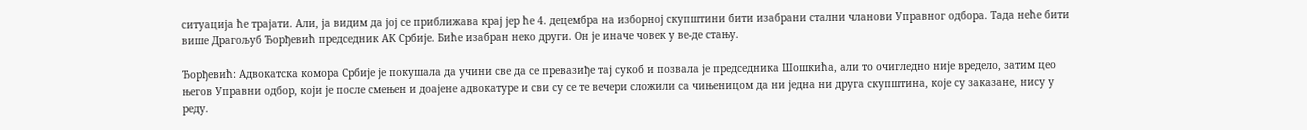ситуација ће трајати. Али, ја видим да јој се приближава крај јер ће 4. децембра на изборној скупштини бити изабрани стални чланови Управног одбора. Тада неће бити више Драгољуб Ђорђевић председник АК Србије. Биће изабран неко други. Он је иначе човек у ве-де стању.

Ђорђевић: Адвокатска комора Србије је покушала да учини све да се превазиђе тај сукоб и позвала је председника Шошкића, али то очигледно није вредело, затим цео његов Управни одбор, који је после смењен и доајене адвокатуре и сви су се те вечери сложили са чињеницом да ни једна ни друга скупштина, које су заказане, нису у реду.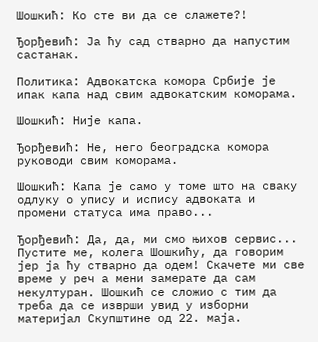Шошкић: Ко сте ви да се слажете?!

Ђорђевић: Ја ћу сад стварно да напустим састанак.

Политика: Адвокатска комора Србије је ипак капа над свим адвокатским коморама.

Шошкић: Није капа.

Ђорђевић: Не, него београдска комора руководи свим коморама.

Шошкић: Капа је само у томе што на сваку одлуку о упису и испису адвоката и промени статуса има право...

Ђорђевић: Да, да, ми смо њихов сервис... Пустите ме, колега Шошкићу, да говорим јер ја ћу стварно да одем! Скачете ми све време у реч а мени замерате да сам некултуран. Шошкић се сложио с тим да треба да се изврши увид у изборни материјал Скупштине од 22. маја.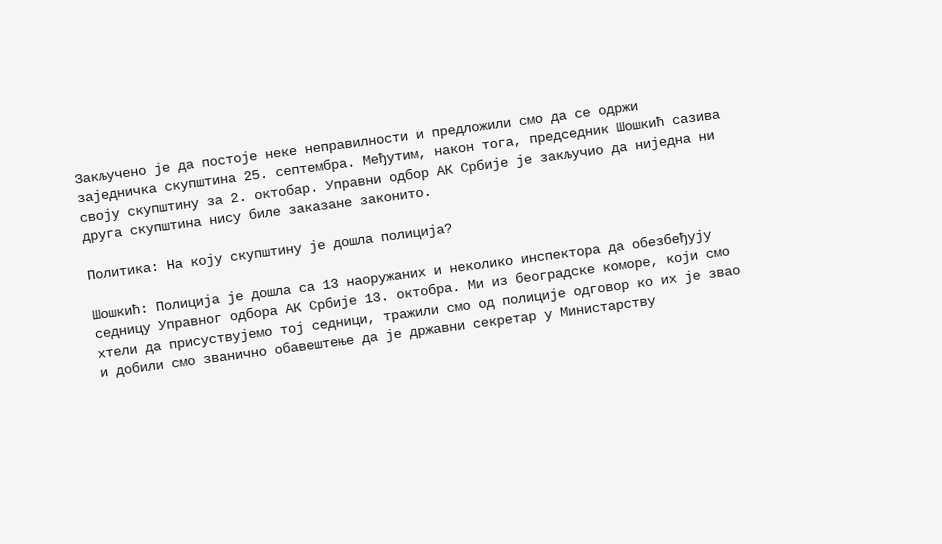Закључено је да постоје неке неправилности и предложили смо да се одржи заједничка скупштина 25. септембра. Међутим, након тога, председник Шошкић сазива своју скупштину за 2. октобар. Управни одбор АК Србије је закључио да ниједна ни друга скупштина нису биле заказане законито.

Политика: На коју скупштину је дошла полиција?

Шошкић: Полиција је дошла са 13 наоружаних и неколико инспектора да обезбеђују седницу Управног одбора АК Србије 13. октобра. Ми из београдске коморе, који смо хтели да присуствујемо тој седници, тражили смо од полиције одговор ко их је звао и добили смо званично обавештење да је државни секретар у Министарству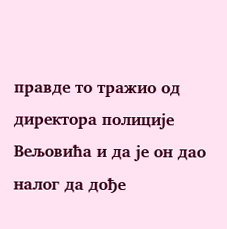правде то тражио од директора полиције Вељовића и да је он дао налог да дође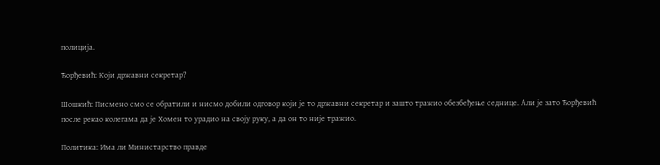полиција.

Ђорђевић: Који државни секретар?

Шошкић: Писмено смо се обратили и нисмо добили одговор који је то државни секретар и зашто тражио обезбеђење седнице. Али је зато Ђорђевић после рекао колегама да је Хомен то урадио на своју руку, а да он то није тражио.

Политика: Има ли Министарство правде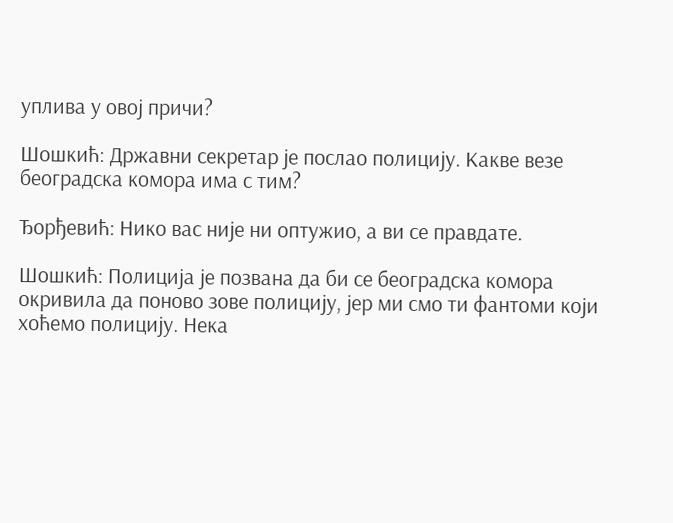уплива у овој причи?

Шошкић: Државни секретар је послао полицију. Какве везе београдска комора има с тим?

Ђорђевић: Нико вас није ни оптужио, а ви се правдате.

Шошкић: Полиција је позвана да би се београдска комора окривила да поново зове полицију, јер ми смо ти фантоми који хоћемо полицију. Нека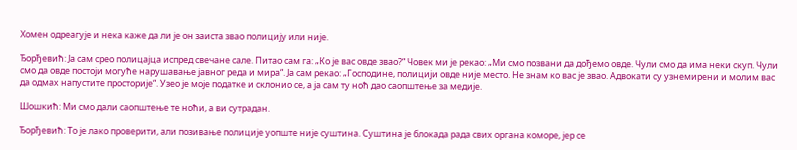Хомен одреагује и нека каже да ли је он заиста звао полицију или није.

Ђорђевић: Ја сам срео полицајца испред свечане сале. Питао сам га: „Ко је вас овде звао?“ Човек ми је рекао: „Ми смо позвани да дођемо овде. Чули смо да има неки скуп. Чули смо да овде постоји могуће нарушавање јавног реда и мира“. Ја сам рекао: „Господине, полицији овде није место. Не знам ко вас је звао. Адвокати су узнемирени и молим вас да одмах напустите просторије“. Узео је моје податке и склонио се, а ја сам ту ноћ дао саопштење за медије.

Шошкић: Ми смо дали саопштење те ноћи, а ви сутрадан.

Ђорђевић: То је лако проверити, али позивање полиције уопште није суштина. Суштина је блокада рада свих органа коморе, јер се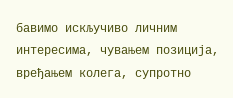бавимо искључиво личним интересима, чувањем позиција, вређањем колега, супротно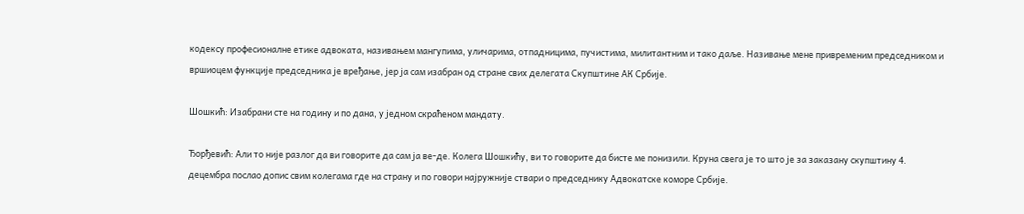кодексу професионалне етике адвоката, називањем мангупима, уличарима, отпадницима, пучистима, милитантним и тако даље. Називање мене привременим председником и вршиоцем функције председника је вређање, јер ја сам изабран од стране свих делегата Скупштине АК Србије.

Шошкић: Изабрани сте на годину и по дана, у једном скраћеном мандату.

Ђорђевић: Али то није разлог да ви говорите да сам ја ве-де. Колега Шошкићу, ви то говорите да бисте ме понизили. Круна свега је то што је за заказану скупштину 4. децембра послао допис свим колегама где на страну и по говори најружније ствари о председнику Адвокатске коморе Србије.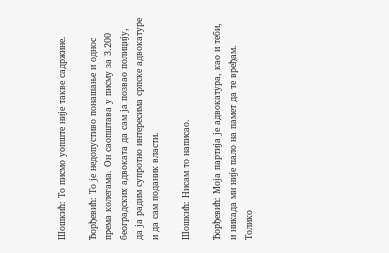Шошкић: То писмо уопште није такве садржине.

Ђорђевић: То је недопустиво понашање и однос према колегама. Он саопштава у писму за 3.200 београдских адвоката да сам ја позвао полицију, да ја радим супротно интересима српске адвокатуре и да сам поданик власти.

Шошкић: Нисам то написао.

Ђорђевић: Моја партија је адвокатура, као и теби, и никада ми није пало на памет да те вређам. Толико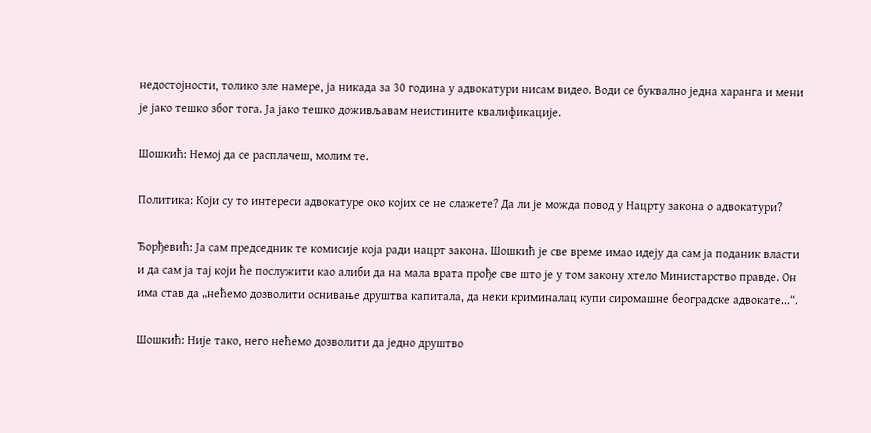недостојности, толико зле намере, ја никада за 30 година у адвокатури нисам видео. Води се буквално једна харанга и мени је јако тешко због тога. Ја јако тешко доживљавам неистините квалификације.

Шошкић: Немој да се расплачеш, молим те.

Политика: Који су то интереси адвокатуре око којих се не слажете? Да ли је можда повод у Нацрту закона о адвокатури?

Ђорђевић: Ја сам председник те комисије која ради нацрт закона. Шошкић је све време имао идеју да сам ја поданик власти и да сам ја тај који ће послужити као алиби да на мала врата прође све што је у том закону хтело Министарство правде. Он има став да „нећемо дозволити оснивање друштва капитала, да неки криминалац купи сиромашне београдске адвокате...“.

Шошкић: Није тако, него нећемо дозволити да једно друштво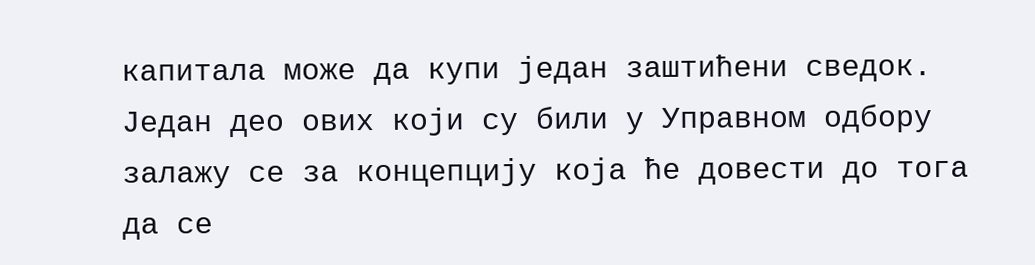капитала може да купи један заштићени сведок. Један део ових који су били у Управном одбору залажу се за концепцију која ће довести до тога да се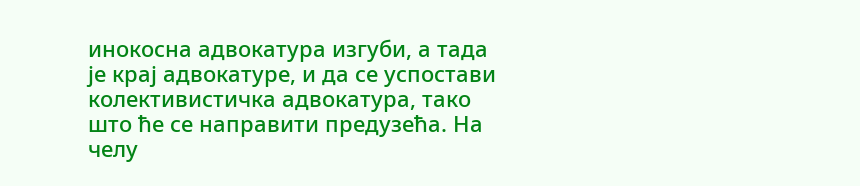инокосна адвокатура изгуби, а тада је крај адвокатуре, и да се успостави колективистичка адвокатура, тако што ће се направити предузећа. На челу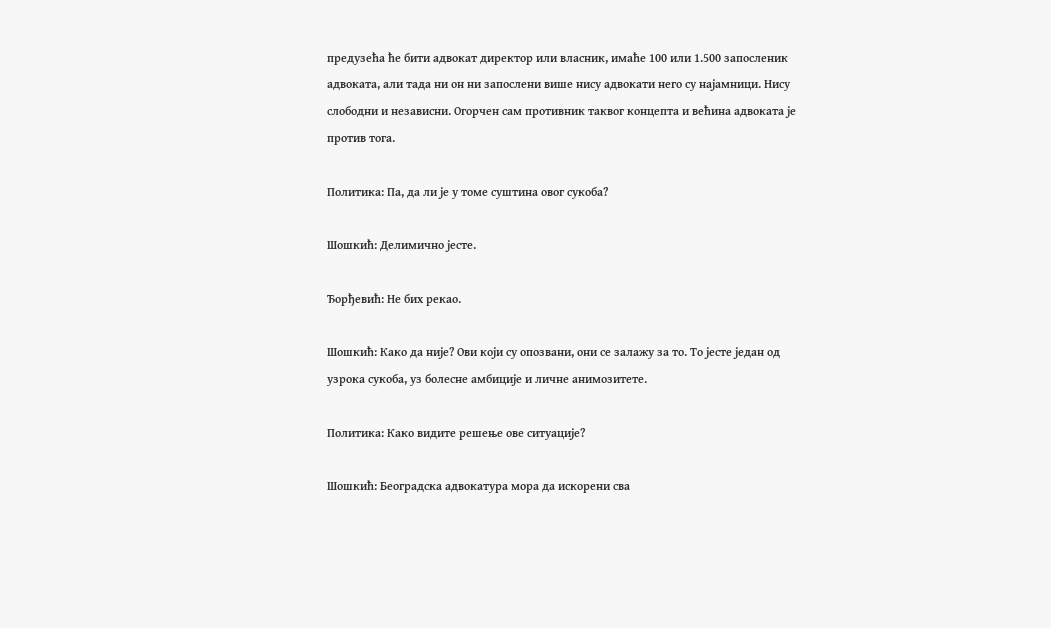предузећа ће бити адвокат директор или власник, имаће 100 или 1.500 запосленик адвоката, али тада ни он ни запослени више нису адвокати него су најамници. Нису слободни и независни. Огорчен сам противник таквог концепта и већина адвоката је против тога.

Политика: Па, да ли је у томе суштина овог сукоба?

Шошкић: Делимично јесте.

Ђорђевић: Не бих рекао.

Шошкић: Како да није? Ови који су опозвани, они се залажу за то. То јесте један од узрока сукоба, уз болесне амбиције и личне анимозитете.

Политика: Како видите решење ове ситуације?

Шошкић: Београдска адвокатура мора да искорени сва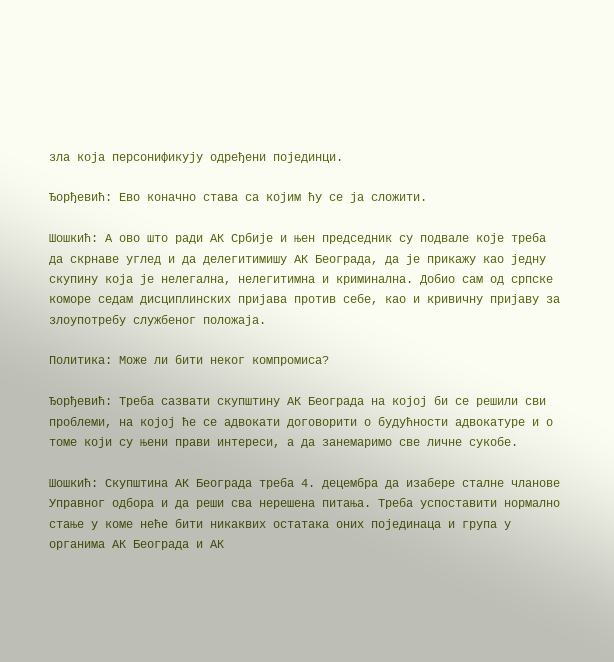зла која персонификују одређени појединци.

Ђорђевић: Ево коначно става са којим ћу се ја сложити.

Шошкић: А ово што ради АК Србије и њен председник су подвале које треба да скрнаве углед и да делегитимишу АК Београда, да је прикажу као једну скупину која је нелегална, нелегитимна и криминална. Добио сам од српске коморе седам дисциплинских пријава против себе, као и кривичну пријаву за злоупотребу службеног положаја.

Политика: Може ли бити неког компромиса?

Ђорђевић: Треба сазвати скупштину АК Београда на којој би се решили сви проблеми, на којој ће се адвокати договорити о будућности адвокатуре и о томе који су њени прави интереси, а да занемаримо све личне сукобе.

Шошкић: Скупштина АК Београда треба 4. децембра да изабере сталне чланове Управног одбора и да реши сва нерешена питања. Треба успоставити нормално стање у коме неће бити никаквих остатака оних појединаца и група у органима АК Београда и АК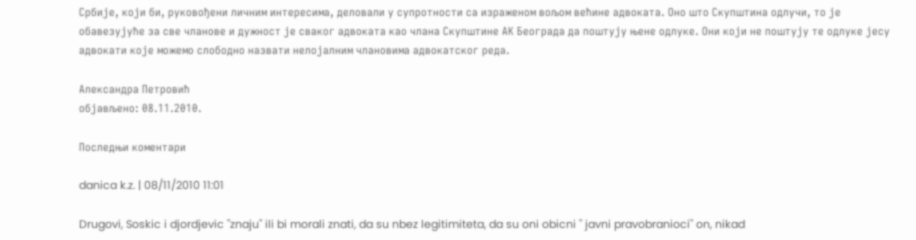Србије, који би, руковођени личним интересима, деловали у супротности са израженом вољом већине адвоката. Оно што Скупштина одлучи, то је обавезујуће за све чланове и дужност је сваког адвоката као члана Скупштине АК Београда да поштују њене одлуке. Они који не поштују те одлуке јесу адвокати које можемо слободно назвати нелојалним члановима адвокатског реда.

Александра Петровић
објављено: 08.11.2010.

Последњи коментари

danica k.z. | 08/11/2010 11:01

Drugovi, Soskic i djordjevic "znaju" ili bi morali znati, da su nbez legitimiteta, da su oni obicni " javni pravobranioci" on, nikad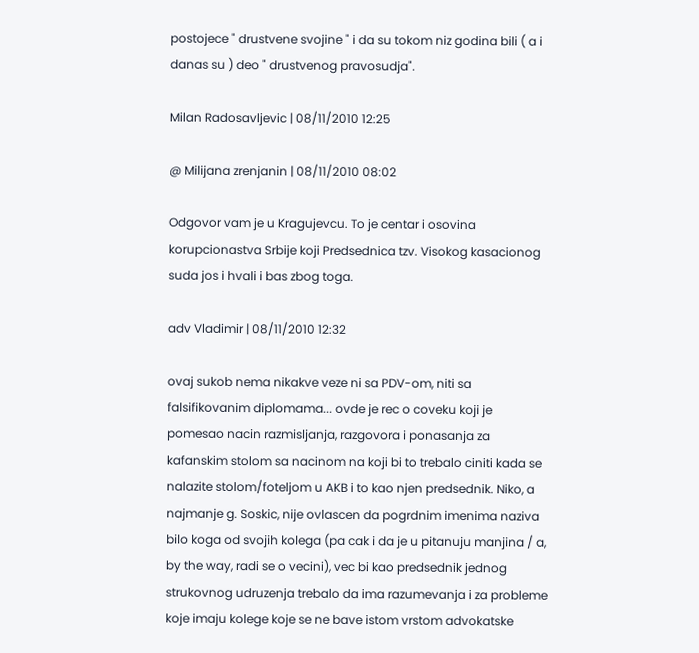postojece " drustvene svojine " i da su tokom niz godina bili ( a i danas su ) deo " drustvenog pravosudja".

Milan Radosavljevic | 08/11/2010 12:25

@ Milijana zrenjanin | 08/11/2010 08:02

Odgovor vam je u Kragujevcu. To je centar i osovina korupcionastva Srbije koji Predsednica tzv. Visokog kasacionog suda jos i hvali i bas zbog toga.

adv Vladimir | 08/11/2010 12:32

ovaj sukob nema nikakve veze ni sa PDV-om, niti sa falsifikovanim diplomama... ovde je rec o coveku koji je pomesao nacin razmisljanja, razgovora i ponasanja za kafanskim stolom sa nacinom na koji bi to trebalo ciniti kada se nalazite stolom/foteljom u AKB i to kao njen predsednik. Niko, a najmanje g. Soskic, nije ovlascen da pogrdnim imenima naziva bilo koga od svojih kolega (pa cak i da je u pitanuju manjina / a, by the way, radi se o vecini), vec bi kao predsednik jednog strukovnog udruzenja trebalo da ima razumevanja i za probleme koje imaju kolege koje se ne bave istom vrstom advokatske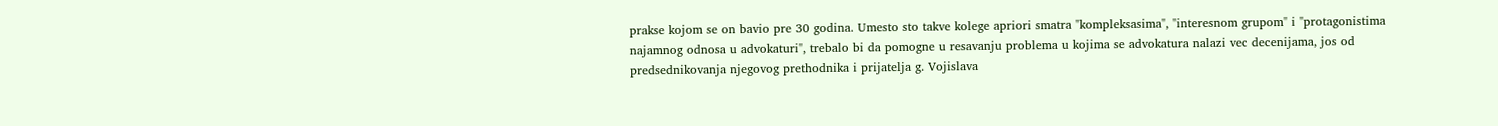prakse kojom se on bavio pre 30 godina. Umesto sto takve kolege apriori smatra "kompleksasima", "interesnom grupom" i "protagonistima najamnog odnosa u advokaturi", trebalo bi da pomogne u resavanju problema u kojima se advokatura nalazi vec decenijama, jos od predsednikovanja njegovog prethodnika i prijatelja g. Vojislava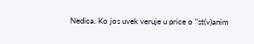Nedica. Ko jos uvek veruje u price o "st(v)anim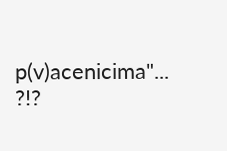p(v)acenicima"... ?!?